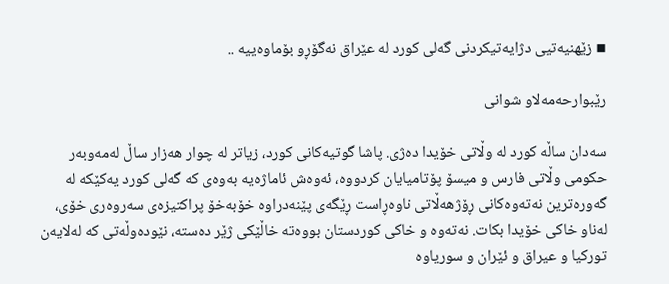▪ زێهنیه‌تیی دژایه‌تیكردنی گه‌لی كورد له‌ عێراق نه‌گۆڕو بۆماوه‌ییه‌ ..

رێبوارحه‌مه‌لاو شوانی

سه‌دان ساڵه‌ كورد له‌ وڵاتی خۆیدا ده‌ژی. پاشا گوتیه‌كانی كورد، زیاتر له‌ چوار هه‌زار ساڵ‌ له‌مه‌وبه‌ر حكومی وڵاتی فارس و میسۆ پۆتامیایان كردووه‌، ئه‌وه‌ش ئاماژه‌یه‌ به‌وه‌ی كه‌ گه‌لی كورد یه‌كێكه‌ له‌ گه‌وره‌ترین نه‌ته‌وه‌كانی ڕۆژهه‌ڵاتی ناوه‌ڕاست ڕێگه‌ی پێنه‌دراوه‌ خۆبه‌خۆ پراكتیزه‌ی سه‌روه‌ری خۆی، له‌ناو خاكی خۆیدا بكات. نه‌ته‌وه‌ و خاكی كوردستان بووه‌ته‌ خاڵێكی ژێر ده‌سته‌، نێوده‌وڵه‌تی كه‌ له‌لایه‌ن توركیا و عیراق و ئێران و سوریاوه‌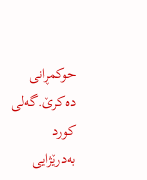حوكمڕانی ده‌كرێ.گه‌لی كورد به‌درێژایی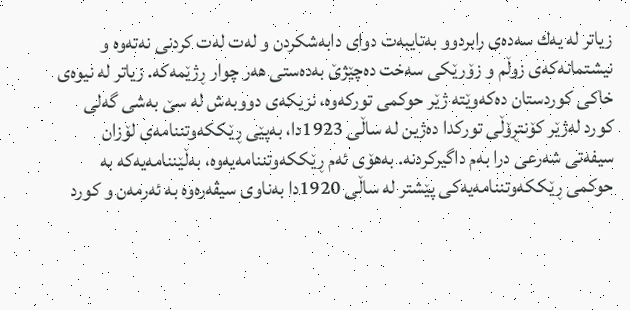زیاتر له‌ یه‌ك سه‌ده‌ی رابردوو به‌تایبه‌ت دوای دابه‌شكردن و له‌ت له‌ت كردنی نه‌ته‌وه‌ و نیشتمانه‌كه‌ی زوڵم و زۆرێكی سه‌خت ده‌چێژێ به‌ده‌ستی هه‌ر چوار ڕژێمه‌كه‌. زیاتر له‌ نیوه‌ی خاكی كوردستان ده‌كه‌وێته‌ ژێر حوكمی توركه‌وه‌، نزیكه‌ی دووبه‌ش له‌ سێ به‌شی گه‌لی كورد له‌ژێر كۆنتڕۆڵی توركدا ده‌ژین له‌ ساڵی 1923دا، به‌پێی ڕێككه‌وتننامه‌ی لۆزان سیفه‌تی شه‌رعی درا به‌م داگیركردنه‌. به‌هۆی ئه‌م ڕێككه‌وتننامه‌یه‌وه‌، به‌ڵێننامه‌یه‌كه‌ به‌ حوكمی ڕێككه‌وتننامه‌یه‌كی پێشتر له‌ ساڵی 1920دا به‌ناوی سیڤه‌ره‌وه‌ به‌ ئه‌رمه‌ن و كورد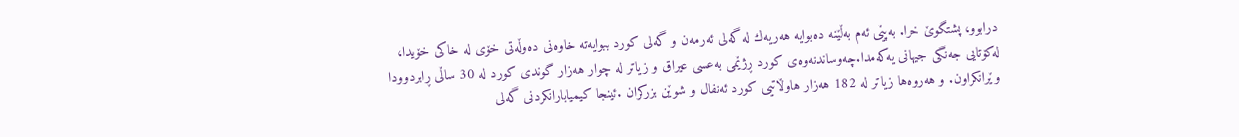درابوو، پشتگوێ خرا. به‌پێی ئه‌م به‌ڵێنه‌ ده‌بوایه‌ هه‌ریه‌ك له‌ گه‌لی ئه‌رمه‌ن و گه‌لی كورد ببوایه‌ته‌ خاوه‌نی ده‌وڵه‌تی خۆی له‌ خاكی خۆیدا، له‌كۆتایی جه‌نگی جیهانی یه‌كه‌مدا.چه‌وساندنه‌وه‌ی كورد ڕژێمی به‌عسی عیراق و زیاتر له‌ چوار هه‌زار گوندی كورد له‌ 30 ساڵی ڕابردوودا وێرانكراون. و هه‌روه‌ها زیاتر له‌ 182 هه‌زار هاوڵاتیی كورد ئه‌نفال و شوێن بزركران .ئینجا كیمیابارانكردنی گه‌لی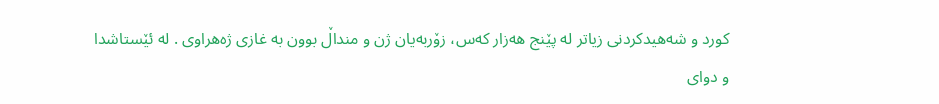كورد و شه‌هیدكردنی زیاتر له‌ پێنج هه‌زار كه‌س، زۆربه‌یان ژن و منداڵ‌ بوون به‌ غازی ژه‌هراوی . له‌ ئێستاشدا و دوای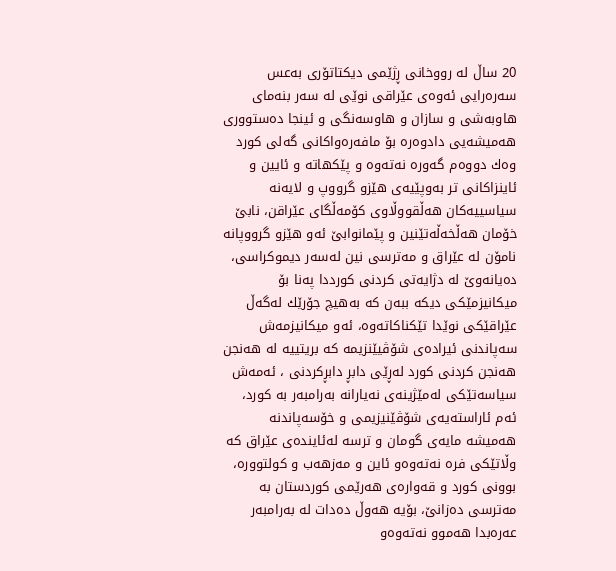20 ساڵ له‌ رووخانی ڕژێمی دیكتاتۆری به‌عس سه‌ره‌رایی ئه‌وه‌ی عێراقی نوێی له‌ سه‌ر بنه‌مای هاوبه‌شی و سازان و هاوسه‌نگی و ئینجا ده‌ستووری هه‌میشه‌یی دادوه‌ره‌ بۆ مافه‌ره‌واكانی گه‌لی كورد وه‌ك دووه‌م گه‌وره‌ نه‌ته‌وه‌ و پێكهاته‌ و ئایین و ئاینزاكانی تر بەوپێیەی هێزو گرووپ و لایەنە سیاسییەكان هەڵقووڵاوی كۆمەڵگای عێراقن، نابێ خۆمان هەڵخەڵەتێنین و پێمانوابێ ئەو هێزو گرووپانە نامۆن له‌ عێراق و مەترسی نین لەسەر دیموكراسی، دەیانەوێ لە دژایەتی كردنی كورددا پەنا بۆ میكانیزمێكی دیكە ببەن كە بەهیچ جۆرێك لەگەڵ عێراقێكی نوێدا تێكناكاتەوە، ئەو میكانیزمەش سەپاندنی ئیرادەی شۆڤیێنزیمه‌ كە بریتییە لە هەنجن هەنجن كردنی كورد لەڕێی دابڕ دابڕكردنی ، ئەمەش سیاسەتێكی لەمێژینه‌ی نه‌یارانه‌ بەرامبەر بە كورد، ئەم ئاراستەیەی شۆڤێنیزیمی و خۆسه‌پاندنه‌ هه‌میشه‌ مایەی گومان و ترسە لەئایندەی عێراق كە وڵاتێكی فرە نەتەوەو ئاین و مەزهەب و كولتوورە، بوونی كورد و قه‌واره‌ی هه‌رێمی كوردستان بە مەترسی دەزانێ، بۆیە هەوڵ دەدات لە بەرامبەر عەرەبدا هەموو نەتەوەو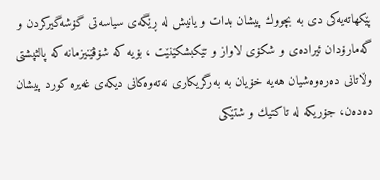پێكهاتەیەكی دی بە بچووك پیشان بدات و یانیش له‌ ڕێگه‌ی سیاسه‌تی گۆشه‌گیركردن و گه‌مارۆدان ئیراده‌ی و شكۆی لاواز و تێكبشكێنێت ، بۆیە كە شۆڤێنیزمانه‌ كه‌ پالثپشتی وڵاتانی ده‌ره‌وه‌شیان هه‌یه‌ خۆیان بە بەرگریكاری نەتەوەكانی دیكەی غەیرە كورد پیشان دەدەن، جۆریكە لە تاكتیك و شتێكی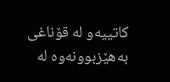كاتییەو لە قۆناغی بەهێزبوونەوە لە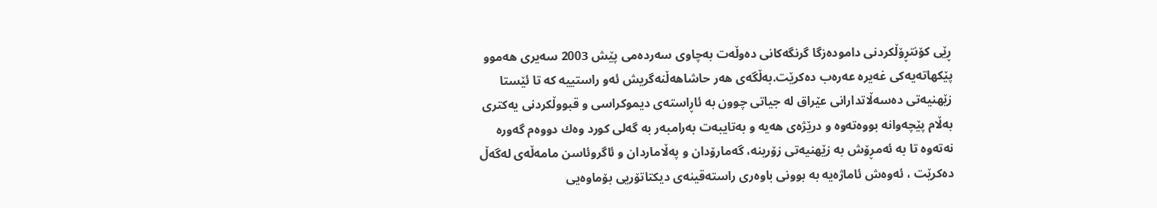ڕێی كۆنتڕۆڵكردنی دامودەزگا گرنگەكانی دەوڵەت بەچاوی سەردەمی پێش 2003 سەیری هەموو پێكهاتەیەكی غەیرە عەرەب دەكرێت.به‌ڵگه‌ی هه‌ر حاشاهه‌ڵنه‌گریش ئه‌و راستییه‌ كه‌ تا ئێستا زێهنیه‌تی ده‌سه‌ڵاتدارانی عێراق له‌ جیاتی چوون به‌ ئاڕاسته‌ی دیموكراسی و قبووڵكردنی یه‌كتری به‌ڵام پێچه‌وانه‌ بووه‌ته‌وه‌ و درێژه‌ی هه‌یه‌ و به‌تایبه‌ت به‌رامبه‌ر به‌ گه‌لی كورد وه‌ك دووه‌م گه‌وره‌ نه‌ته‌وه‌ تا به‌ ئه‌مڕۆش به‌ زێهنیه‌تی زۆرینه‌، گه‌مارۆدان و په‌ڵاماردان و ئاگروئاسن مامه‌ڵه‌ی له‌گه‌ڵ ده‌كرێت ، ئه‌وه‌ش ئاماژه‌یه‌ به‌ بوونی باوه‌ری راسته‌قینه‌ی دیكتاتۆریی بۆماوه‌یی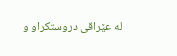له‌ عێراقی دروستكراو و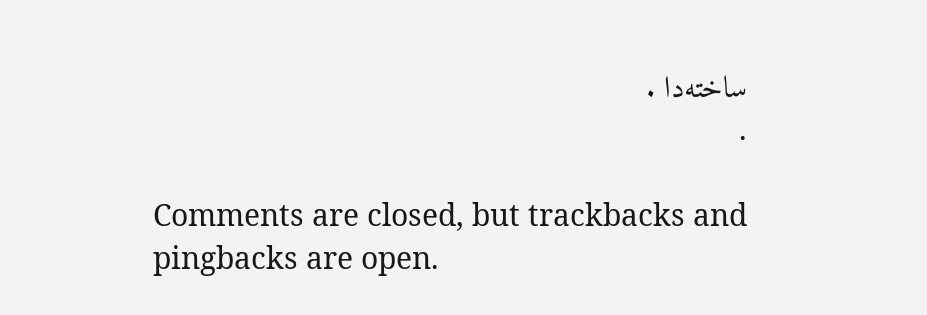ساخته‌دا .
.

Comments are closed, but trackbacks and pingbacks are open.